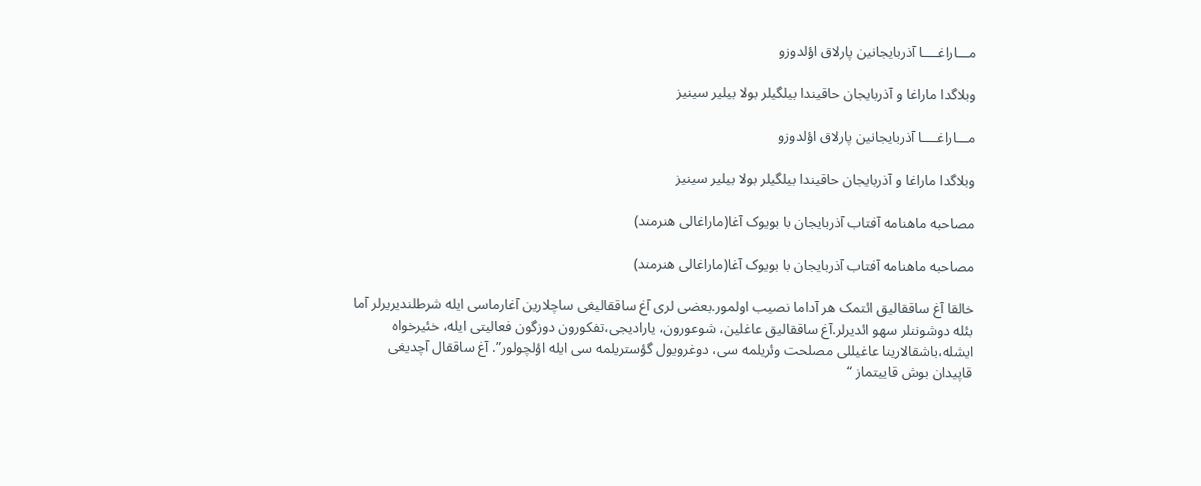مـــاراغــــا آذربایجانین پارلاق اؤلدوزو

وبلاگدا ماراغا و آذربایجان حاقیندا بیلگیلر بولا بیلیر سینیز

مـــاراغــــا آذربایجانین پارلاق اؤلدوزو

وبلاگدا ماراغا و آذربایجان حاقیندا بیلگیلر بولا بیلیر سینیز

مصاحبه ماهنامه آفتاب آذربایجان با بویوک آغا(ماراغالی هنرمند)

مصاحبه ماهنامه آفتاب آذربایجان با بویوک آغا(ماراغالی هنرمند)

خالقا آغ ساققالیق ائتمک هر آداما نصیب اولمور.بعضی لری آغ ساققالیغی ساچلارین آغارماسی ایله شرطلندیریرلر آما بئله دوشوننلر سهو ائدیرلر.آغ ساققالیق عاغلین، شوعورون، یارادیجی،تفکورون دوزگون فعالیتی ایله، خئیرخواه ایشله،باشقالارینا عاغیللی مصلحت وئریلمه سی، دوغرویول گؤستریلمه سی ایله اؤلچولور”. آغ ساققال آچدیغی قاپیدان بوش قاییتماز “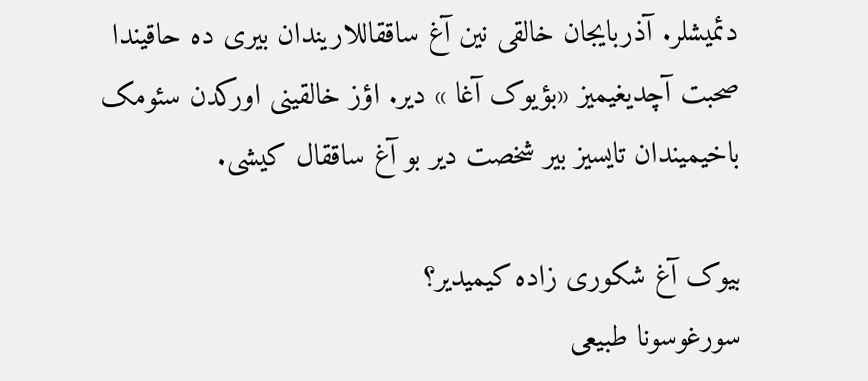دئمیشلر. آذربایجان خالقی نین آغ ساققاللاریندان بیری ده حاقیندا صحبت آچدیغیمیز «بؤیوک آغا » دیر. اؤز خالقینی اورکدن سئومک باخیمیندان تایسیز بیر شخصت دیر بو آغ ساققال کیشی.

بیوک آغ شکوری زاده کیمیدیر؟
سورغوسونا طبیعی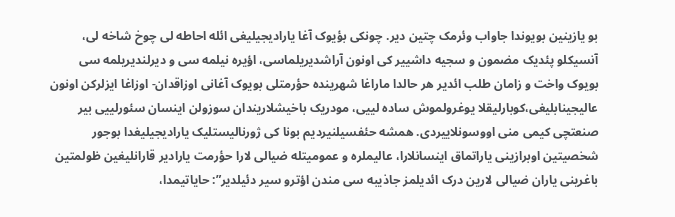بو یازینین بویوندا جاواب وئرمک چتین دیر. چونکی بؤیوک آغا یارادیجیلیغی ائله احاطه لی چوخ شاخه لی، آنسیکلو پئدیک مضمون و سجیه داشییر کی اونون آراشدیریلماسی، اؤیره نیلمه سی و دیرلندیریلمه سی بویوک واخت و زامان طلب ائدیر هر حالدا ماراغا شهرینده حؤرمتلی بویوک آغانی اوزاقدان- اوزاغا ایزلرکن اونون عالیجینابلیغی،کوبارلیقلا یوغرولموش ساده لییی، مودریک باخیشلاریندان سوزولن اینسان سئورلییی بیر صنعتچی کیمی منی اووسونلاییردی. همشه حئفسیلنیردیم بونا کی ژورنالیستلیک یارادیجیلیغدا بوجور شخصیتین اوبرازینی یاراتماق اینسانلارا، عالیملره و عمومیتله ضیالی لارا حؤرمت یارادیر قارانلیغین ظولمتین باغرینی یاران ضیالی لارین درک ائدیلمز جاذیبه سی مندن اؤترو سیر دئیلدیر”: حایاتیمدا،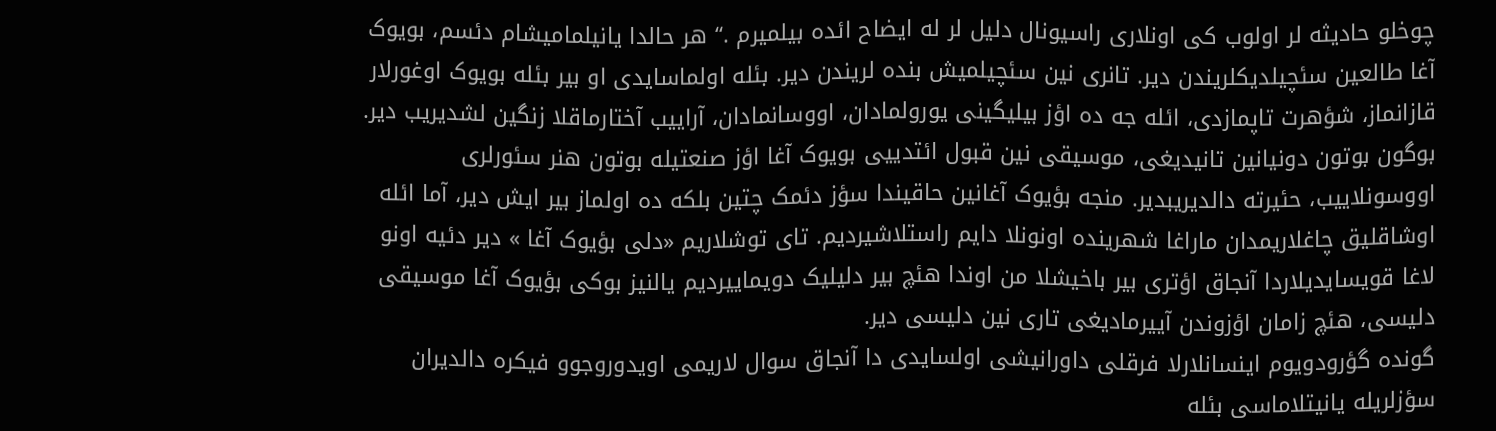چوخلو حادیثه لر اولوب کی اونلاری راسیونال دلیل لر له ایضاح ائده بیلمیرم .“ هر حالدا یانیلمامیشام دئسم، بویوک آغا طالعین سئچیلدیکلریندن دیر. تانری نین سئچیلمیش بنده لریندن دیر. بئله اولماسایدی او بیر بئله بویوک اوغورلار قازانماز، شؤهرت تاپمازدی، ائله جه ده اؤز بیلیگینی یورولمادان، اووسانمادان، آراییب آختارماقلا زنگین لشدیریب دیر.
بوگون بوتون دونیانین تانیدیغی، موسیقی نین قبول ائتدییی بویوک آغا اؤز صنعتیله بوتون هنر سئورلری اووسونلاییب، حئیرته دالدیریبدیر. منجه بؤیوک آغانین حاقیندا سؤز دئمک چتین بلکه ده اولماز بیر ایش دیر، آما ائله اوشاقلیق چاغلاریمدان ماراغا شهرینده اونونلا دایم راستلاشیردیم. تای توشلاریم «دلی بؤیوک آغا » دیر دئیه اونو لاغا قویسایدیلاردا آنجاق اؤتری بیر باخیشلا من اوندا هئچ بیر دلیلیک دویماییردیم یالنیز بوکی بؤیوک آغا موسیقی دلیسی، هئچ زامان اؤزوندن آییرمادیغی تاری نین دلیسی دیر.
گونده گؤرودویوم اینسانلارلا فرقلی داورانیشی اولسایدی دا آنجاق سوال لاریمی اویدوروجوو فیکره دالدیران سؤزلریله یانیتلاماسی بئله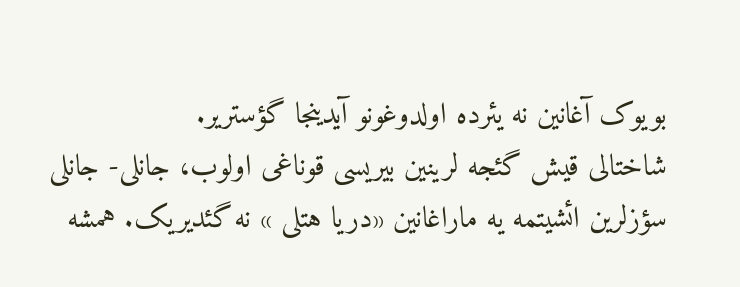بویوک آغانین نه یئرده اولدوغونو آیدینجا گؤستریر.
شاختالی قیش گئجه لرینین بیریسی قوناغی اولوب، جانلی- جانلی سؤزلرین ائشیتمه یه ماراغانین «دریا هتلی » نه گئدیریک. همشه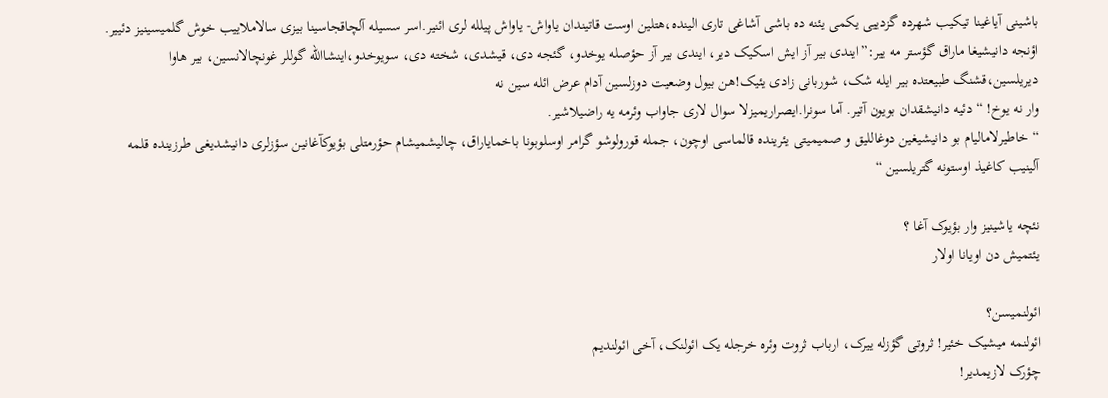باشینی آیاغینا تیکیب شهرده گزدییی یکمی یئنه ده باشی آشاغی تاری الینده،هتلین اوست قاتیندان یاواش- یاواش پیلله لری ائنیر.اسر سسیله آلچاقجاسینا بیزی سالاملاییب خوش گلمیسینیز دئییر. اؤنجه دانیشیغا ماراق گؤستر مه ییر:”ایندی بیر آز ایش اسکیک دیر، ایندی بیر آز حؤصله یوخدو، گئجه دی، قیشدی، شخته دی، سویوخدو،اینشاالله گوللر غونچالانسین، بیر هاوا دیریلسین،قشنگ طبیعتده بیر ایله شک، شوربانی زادی یئیک!هن بیول وضعیت دوزلسین آدام عرض ائله سین نه
وار نه یوخ! “ دئیه دانیشقدان بویون آتیر. آما سونرا.ایصراریمیزلا سوال لاری جاواب وئرمه یه راضیلاشیر.
“خاطیرلامالیام بو دانیشیغین دوغاللیق و صمیمیتی یئرینده قالماسی اوچون، جمله قورولوشو گرامر اوسلوبونا باخمایاراق، چالیشمیشام حؤرمتلی بؤیوکآغانین سؤزلری دانیشدیغی طرزینده قلمه آلینیب کاغیذ اوستونه گتریلسین “

نئچه یاشینیز وار بؤیوک آغا ؟
یئتمیش دن اویانا اولار

ائولنمیسن؟
ائولنمه میشیک خئیر! ثروتی گؤزله ییرک، ارباب ثروت وئره خرجله یک ائولنک، آخی ائولندیم
چؤرک لازیمدیر!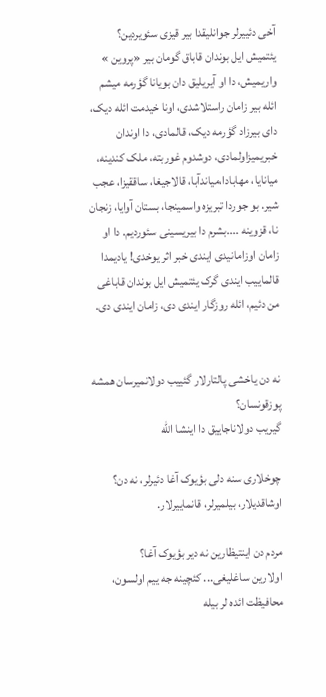آخی دئییرلر جوانلیقدا بیر قیزی سئویردین؟
یئتمیش ایل بوندان قاباق گومان بیر «پروین » واریمیش، دا او آیریلیق دان بویانا گؤرمه میشم ائله بیر زامان راستلاشدی، اونا خیدمت ائله دیک، دای بیرزاد گؤرمه دیک، قالمادی، دا اوندان خبریمیزاولمادی، دوشدوم غوربته، ملک کندینه، میانایا، مهابادا،میاندآبا، قالاجیغا، ساققیزا، عجب شیر. بو جوردا تبریزه واسمینجا، بستان آوایا، زنجان نا، قزوینه ....بشرم دا بیریسینی سئوردیم. دا او زامان اوزامانیدی ایندی خبر اثر یوخدی! یادیمدا قالماییب ایندی گرک یئتمیش ایل بوندان قاباغی من دئیم، ائله روزگار ایندی دی، زامان ایندی دی.


نه دن یاخشی پالتارلار گئییب دولانمیرسان همشه پوزقونسان؟
گیریب دولاناجاییق دا اینشا الله

چوخلاری سنه دلی بؤیوک آغا دئیرلر، نه دن؟
اوشاقدیلار، بیلمیرلر، قانماییرلار.

مردم دن اینتیظارین نه دیر بؤیوک آغا؟
اولارین ساغلیغی... کئچینه جه ییم اولسون، محافیظت ائده لر بیله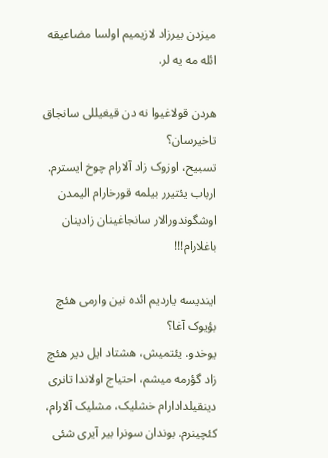میزدن بیرزاد لازیمیم اولسا مضاعیقه ائله مه یه لر.

هردن قولاغیوا نه دن قیغیللی سانجاق تاخیرسان؟
تسبیح، اوزوک زاد آلارام چوخ ایسترم. ارباب یئتیرر بیلمه قورخارام الیمدن اوشگوندورالار سانجاغینان زادینان باغلارام!!!

ایندیسه یاردیم ائده نین وارمی هئچ بؤیوک آغا؟
یوخدو. یئتمیش، هشتاد ایل دیر هئچ زاد گؤرمه میشم، احتیاج اولاندا تانری دینقیلدادارام خشلیک، مشلیک آلارام، کئچینرم. بوندان سونرا بیر آیری شئی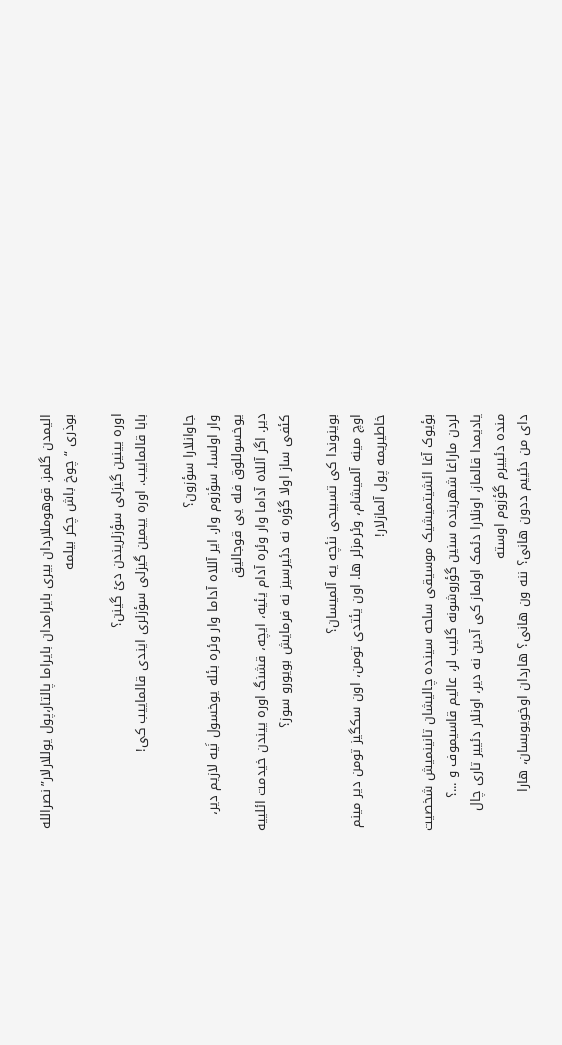الیمدن گلمز. قوهوملاردان بیری بایرامدان بایراما پالتار،پول یوللارلار”نصرالله بوذری “چوخ باش چکر بیلمه

اوره یینین گیزلی سؤزلریندن دئ گینن؟
بابا قالماییب. اوره ییمین گیزلی سؤزلری ایندی قالماییب کی!

جاوانلارا سؤزون؟
وار اولسا، سؤزوم وار. ایر آللاه آداما وار وئره بئله یوخسول نَیه لازیم دیر، یوخسوللوق فله یی قوجالیق
دیر. اگر آللاه آداما وار وئره آدام یئیه، ایچه، قشنگ اوره ییندن خیدمت ائلییه کئفی ساز اولا گؤره نه دئیرسیز نه فرمایش بویورو سوز؟

بوینوندا کی تسبیحی نئچه یه آلمیسان؟
اوچ مینه آلمیشام، وئرمزلر ها. اون یئتدی تومن، اون سکگیز تومن دیر مینم خاطیریمه پول آلمازلار!

بؤیوک آغا ائشیتمیشیک موسیقی ساحه سینده چالیشان تانینمیش شخصیت لردن ماراغا شهرینده سنین گؤروشونه گلیب لر، عالیم قاسیموف و ...؟
یادیمدا قالماز، اونلارا دئمک اولماز کی آدین نه دیر، اونلار دئییر تاری چال منده دئییرم گؤزوم اوسته
دای من دئییم ددون هانی؟ ننه ون هانی؟ هاردان اوخویوبسان، هارا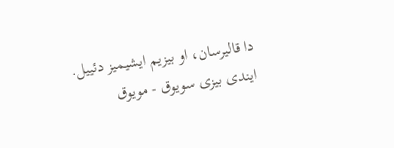دا قالیرسان، او بیزیم ایشیمیز دئییل.
ایندی بیزی سویوق - مویوق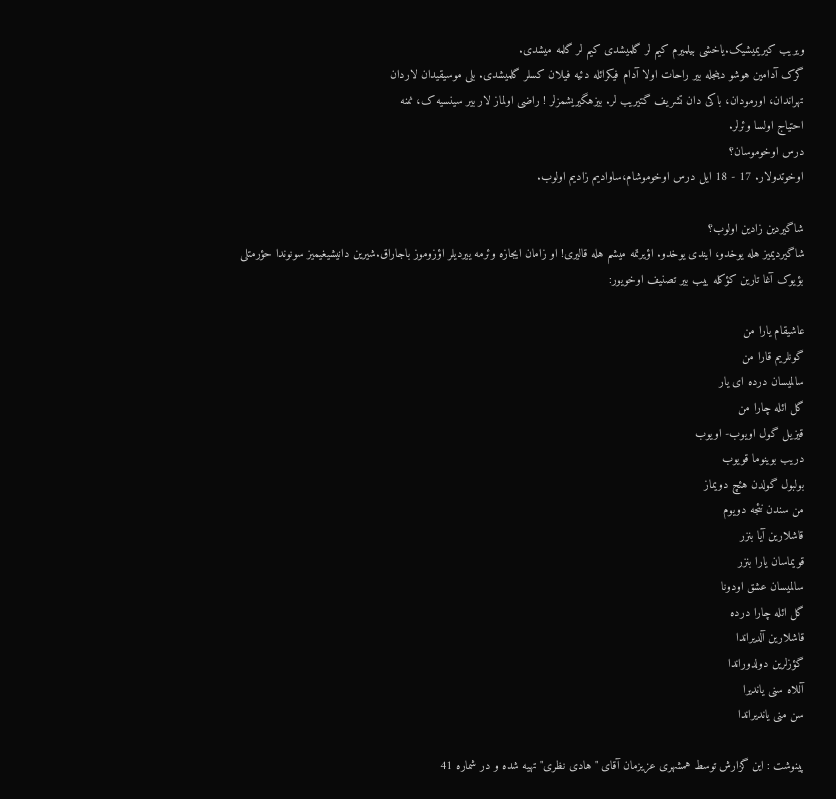ویریب کیریمیشیک.یاخشی بیلمیرم کیم لر گلمیشدی کیم لر گلمه میشدی.
گرک آدامین هوشو دینجله بیر راحات اولا آدام فیکرائله دئیه فیلان کسلر گلمیشدی. بلی موسیقیدان لاردان
تهراندان، اورمودان، باکی دان تشریف گتیریب لر. بیزهگیریشمزلر ! راضی اولماز لار بیر سینسیه ک، نمنه
احتیاج اولسا وئرلر.
درس اوخوموسان؟
اوخوتدولار. 17 - 18 ایل درس اوخوموشام،ساوادیم زادیم اولوب.

شاگیردین زادین اولوب؟
شاگیردیمیز هله یوخدو، ایندی یوخدو. اؤیرتمه میشم هله قالیری! او زامان ایجازه وئرمه ییردیلر اؤزوموز باجاراق.شیرین دانیشیغیمیز سونوندا حؤرمتلی بؤیوک آغا تارین کؤکله ییب بیر تصنیف اوخویور:

عاشیقام یارا من
گونلریم قارا من
سالمیسان درده ای یار
گل ائله چارا من
قیزیل گول اویوب- اویوب
دریب بوینوما قویوب
بولبول گولدن هئچ دویماز
من سندن نئجه دویوم
قاشلارین آیا بنزر
قویماسان یارا بنزر
سالمیسان عشق اودونا
گل ائله چارا درده
قاشلارین آلدیراندا
گؤزلرین دولدوراندا
آللاه سنی یاندیرا
سن منی یاندیراندا

پینوشت : این گزارش توسط همشهری عزیزمان آقای "هادی نظری" تهیه شده و در شماره 41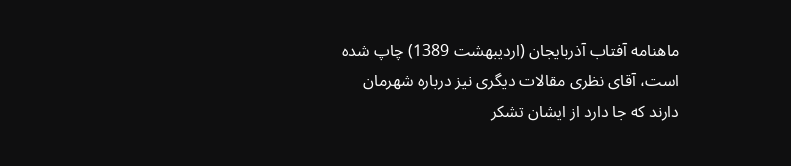ماهنامه آفتاب آذربایجان (اردیبهشت 1389) چاپ شده است، آقای نظری مقالات دیگری نیز درباره شهرمان دارند که جا دارد از ایشان تشکر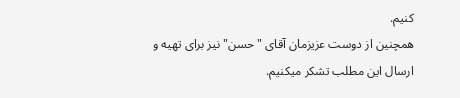کنیم.
همچنین از دوست عزیزمان آقای "حسن" نیز برای تهیه و ارسال این مطلب تشکر میکنیم.